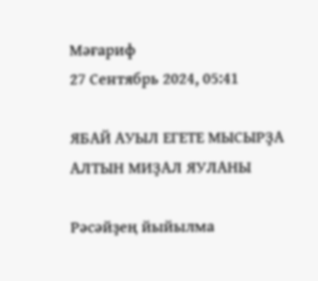Мәғариф
27 Сентябрь 2024, 05:41

ЯБАЙ АУЫЛ ЕГЕТЕ МЫСЫРҘА АЛТЫН МИҘАЛ ЯУЛАНЫ

Рәсәйҙең йыйылма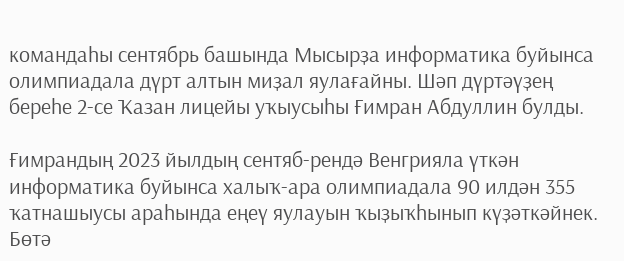командаһы сентябрь башында Мысырҙа информатика буйынса олимпиадала дүрт алтын миҙал яулағайны. Шәп дүртәүҙең береһе 2-се Ҡазан лицейы уҡыусыһы Ғимран Абдуллин булды.

Ғимрандың 2023 йылдың сентяб-рендә Венгрияла үткән информатика буйынса халыҡ-ара олимпиадала 90 илдән 355 ҡатнашыусы араһында еңеү яулауын ҡыҙыҡһынып күҙәткәйнек. Бөтә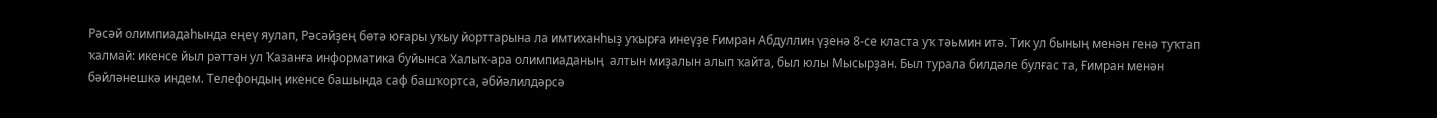Рәсәй олимпиадаһында еңеү яулап, Рәсәйҙең бөтә юғары уҡыу йорттарына ла имтиханһыҙ уҡырға инеүҙе Ғимран Абдуллин үҙенә 8-се класта уҡ тәьмин итә. Тик ул бының менән генә туҡтап ҡалмай: икенсе йыл рәттән ул Ҡазанға информатика буйынса Халыҡ-ара олимпиаданың  алтын миҙалын алып ҡайта, был юлы Мысырҙан. Был турала билдәле булғас та, Ғимран менән бәйләнешкә индем. Телефондың икенсе башында саф башҡортса, әбйәлилдәрсә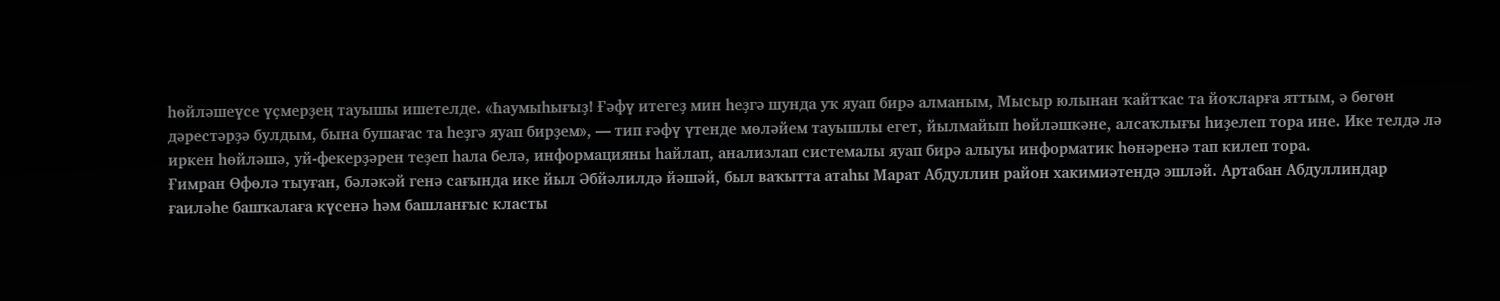һөйләшеүсе үҫмерҙең тауышы ишетелде. «Һаумыһығыҙ! Ғәфү итегеҙ мин һеҙгә шунда уҡ яуап бирә алманым, Мысыр юлынан ҡайтҡас та йоҡларға яттым, ә бөгөн дәрестәрҙә булдым, бына бушағас та һеҙгә яуап бирҙем», — тип ғәфү үтенде мөләйем тауышлы егет, йылмайып һөйләшкәне, алсаҡлығы һиҙелеп тора ине. Ике телдә лә иркен һөйләшә, уй-фекерҙәрен теҙеп һала белә, информацияны һайлап, анализлап системалы яуап бирә алыуы информатик һөнәренә тап килеп тора.
Ғимран Өфөлә тыуған, бәләкәй генә сағында ике йыл Әбйәлилдә йәшәй, был ваҡытта атаһы Марат Абдуллин район хакимиәтендә эшләй. Артабан Абдуллиндар ғаиләһе башҡалаға күсенә һәм башланғыс класты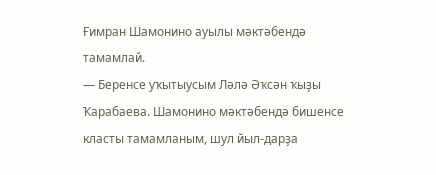Ғимран Шамонино ауылы мәктәбендә тамамлай.
— Беренсе уҡытыусым Ләлә Әҡсән ҡыҙы Ҡарабаева. Шамонино мәктәбендә бишенсе класты тамамланым, шул йыл-дарҙа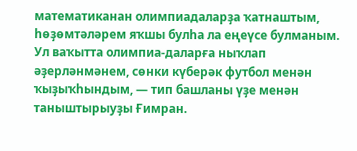математиканан олимпиадаларҙа ҡатнаштым, һөҙөмтәләрем яҡшы булһа ла еңеүсе булманым. Ул ваҡытта олимпиа-даларға ныҡлап әҙерләнмәнем, сөнки күберәк футбол менән ҡыҙыҡһындым, — тип башланы үҙе менән таныштырыуҙы Ғимран.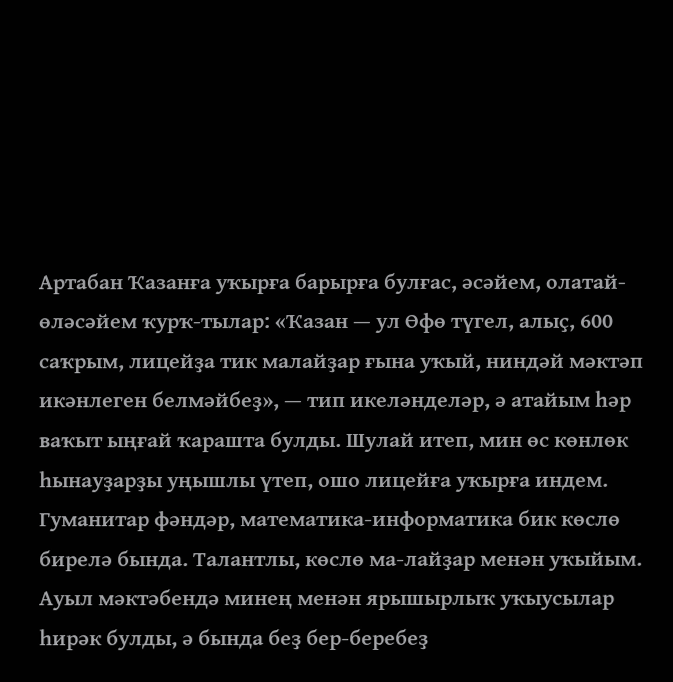Артабан Ҡазанға уҡырға барырға булғас, әсәйем, олатай-өләсәйем ҡурҡ-тылар: «Ҡазан — ул Өфө түгел, алыҫ, 600 саҡрым, лицейҙа тик малайҙар ғына уҡый, ниндәй мәктәп икәнлеген белмәйбеҙ», — тип икеләнделәр, ә атайым һәр ваҡыт ыңғай ҡарашта булды. Шулай итеп, мин өс көнлөк һынауҙарҙы уңышлы үтеп, ошо лицейға уҡырға индем. Гуманитар фәндәр, математика-информатика бик көслө бирелә бында. Талантлы, көслө ма-лайҙар менән уҡыйым. Ауыл мәктәбендә минең менән ярышырлыҡ уҡыусылар һирәк булды, ә бында беҙ бер-беребеҙ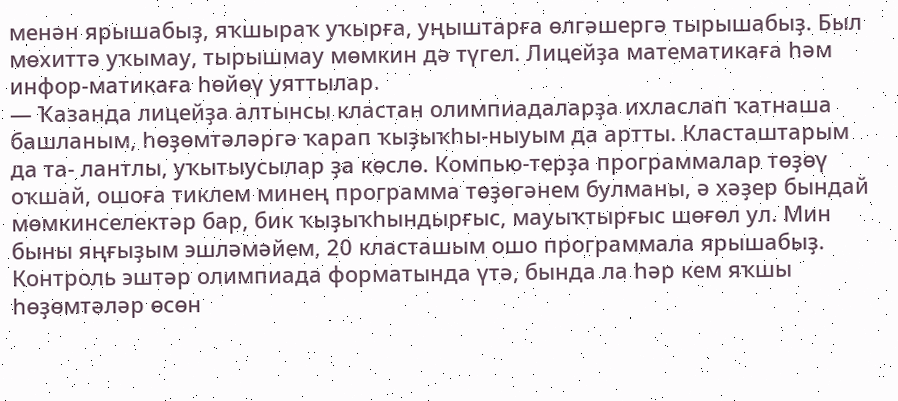менән ярышабыҙ, яҡшыраҡ уҡырға, уңыштарға өлгәшергә тырышабыҙ. Был мөхиттә уҡымау, тырышмау мөмкин дә түгел. Лицейҙа математикаға һәм инфор-матикаға һөйөү уяттылар.
— Ҡазанда лицейҙа алтынсы кластан олимпиадаларҙа ихласлап ҡатнаша башланым, һөҙөмтәләргә ҡарап ҡыҙыҡһы-ныуым да артты. Класташтарым да та- лантлы, уҡытыусылар ҙа көслө. Компью-терҙа программалар төҙөү оҡшай, ошоға тиклем минең программа төҙөгәнем булманы, ә хәҙер бындай мөмкинселектәр бар, бик ҡыҙыҡһындырғыс, мауыҡтырғыс шөғөл ул. Мин быны яңғыҙым эшләмәйем, 20 класташым ошо программала ярышабыҙ. Контроль эштәр олимпиада форматында үтә, бында ла һәр кем яҡшы һөҙөмтәләр өсөн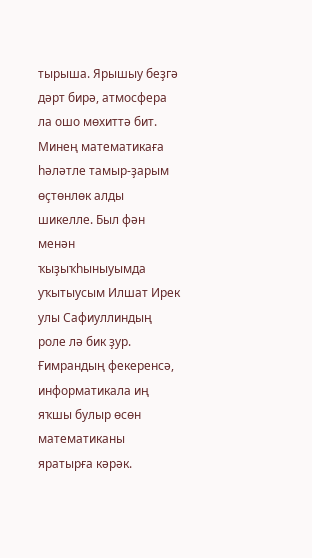тырыша. Ярышыу беҙгә дәрт бирә, атмосфера ла ошо мөхиттә бит. Минең математикаға һәләтле тамыр-ҙарым өҫтөнлөк алды шикелле. Был фән менән ҡыҙыҡһыныуымда уҡытыусым Илшат Ирек улы Сафиуллиндың роле лә бик ҙур.
Ғимрандың фекеренсә, информатикала иң яҡшы булыр өсөн математиканы яратырға кәрәк.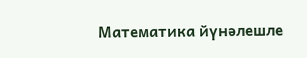Математика йүнәлешле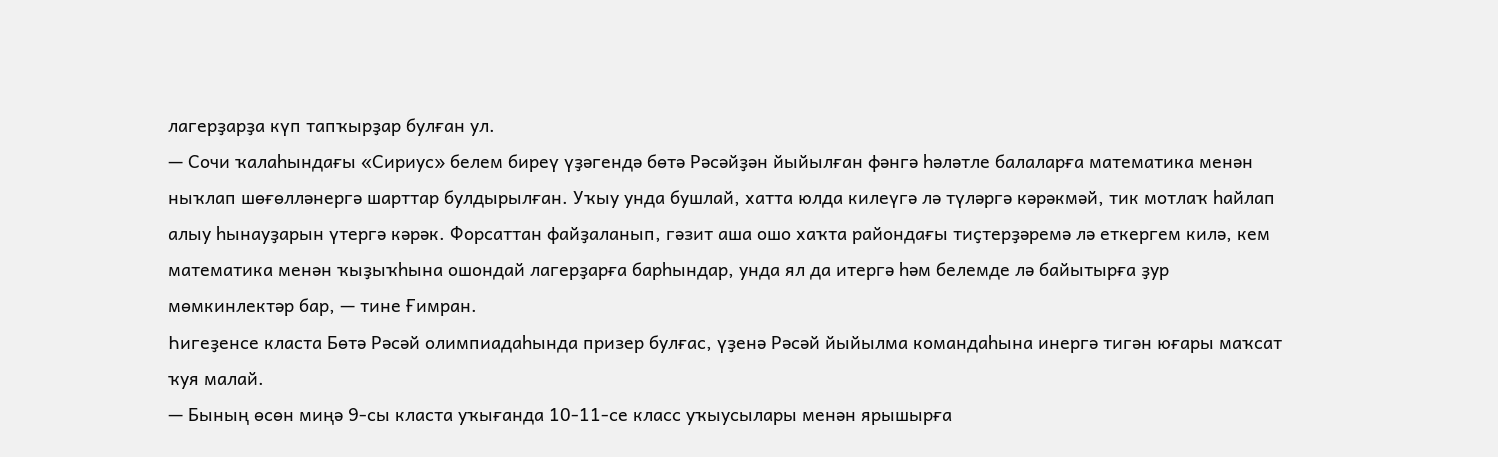лагерҙарҙа күп тапҡырҙар булған ул.
— Сочи ҡалаһындағы «Сириус» белем биреү үҙәгендә бөтә Рәсәйҙән йыйылған фәнгә һәләтле балаларға математика менән ныҡлап шөғөлләнергә шарттар булдырылған. Уҡыу унда бушлай, хатта юлда килеүгә лә түләргә кәрәкмәй, тик мотлаҡ һайлап алыу һынауҙарын үтергә кәрәк. Форсаттан файҙаланып, гәзит аша ошо хаҡта райондағы тиҫтерҙәремә лә еткергем килә, кем математика менән ҡыҙыҡһына ошондай лагерҙарға барһындар, унда ял да итергә һәм белемде лә байытырға ҙур мөмкинлектәр бар, — тине Ғимран.
Һигеҙенсе класта Бөтә Рәсәй олимпиадаһында призер булғас, үҙенә Рәсәй йыйылма командаһына инергә тигән юғары маҡсат ҡуя малай.
— Бының өсөн миңә 9-сы класта уҡығанда 10-11-се класс уҡыусылары менән ярышырға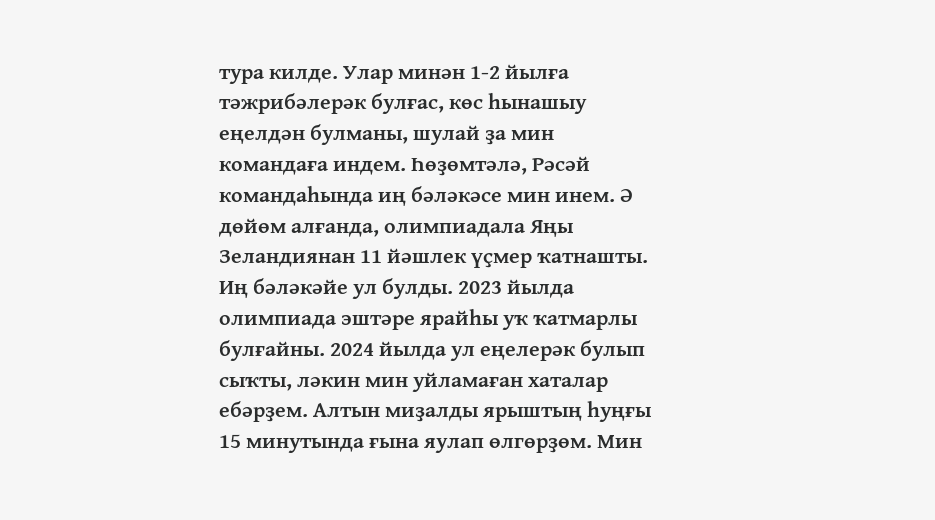тура килде. Улар минән 1-2 йылға тәжрибәлерәк булғас, көс һынашыу еңелдән булманы, шулай ҙа мин командаға индем. Һөҙөмтәлә, Рәсәй командаһында иң бәләкәсе мин инем. Ә дөйөм алғанда, олимпиадала Яңы Зеландиянан 11 йәшлек үҫмер ҡатнашты. Иң бәләкәйе ул булды. 2023 йылда олимпиада эштәре ярайһы уҡ ҡатмарлы булғайны. 2024 йылда ул еңелерәк булып сыҡты, ләкин мин уйламаған хаталар ебәрҙем. Алтын миҙалды ярыштың һуңғы 15 минутында ғына яулап өлгөрҙөм. Мин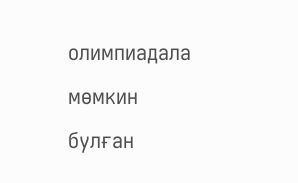олимпиадала мөмкин булған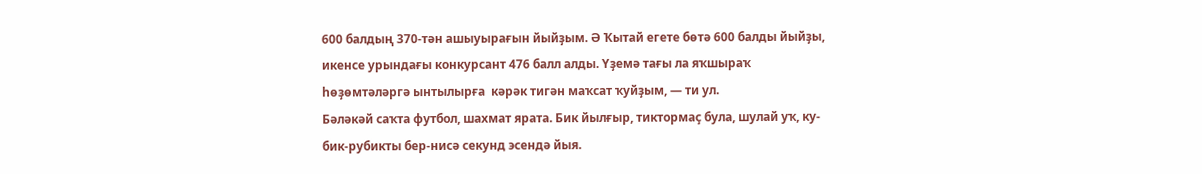600 балдың 370-тән ашыуырағын йыйҙым. Ә Ҡытай егете бөтә 600 балды йыйҙы, икенсе урындағы конкурсант 476 балл алды. Үҙемә тағы ла яҡшыраҡ һөҙөмтәләргә ынтылырға  кәрәк тигән маҡсат ҡуйҙым, — ти ул.
Бәләкәй саҡта футбол, шахмат ярата. Бик йылғыр, тиктормаҫ була, шулай уҡ, ку-бик-рубикты бер-нисә секунд эсендә йыя.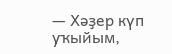— Хәҙер күп уҡыйым,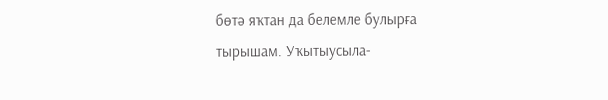бөтә яҡтан да белемле булырға тырышам. Уҡытыусыла-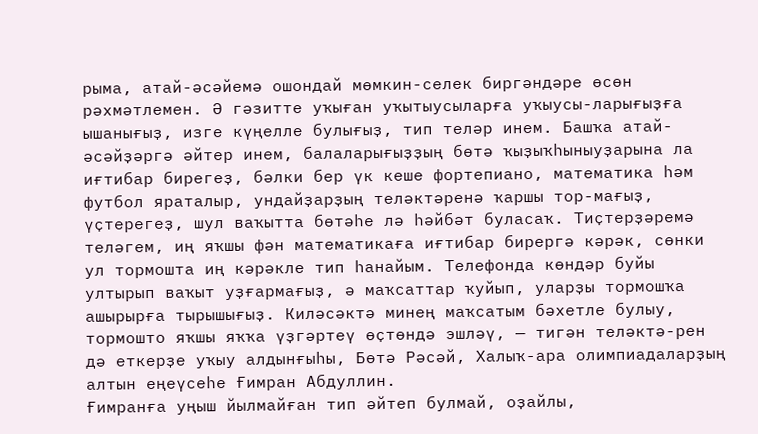рыма, атай-әсәйемә ошондай мөмкин-селек биргәндәре өсөн рәхмәтлемен. Ә гәзитте уҡыған уҡытыусыларға уҡыусы-ларығыҙға ышанығыҙ, изге күңелле булығыҙ, тип теләр инем. Башҡа атай-әсәйҙәргә әйтер инем, балаларығыҙҙың бөтә ҡыҙыҡһыныуҙарына ла иғтибар бирегеҙ, бәлки бер үк кеше фортепиано, математика һәм футбол яраталыр, ундайҙарҙың теләктәренә ҡаршы тор-мағыҙ, үҫтерегеҙ, шул ваҡытта бөтәһе лә һәйбәт буласаҡ. Тиҫтерҙәремә теләгем, иң яҡшы фән математикаға иғтибар бирергә кәрәк, сөнки ул тормошта иң кәрәкле тип һанайым. Телефонда көндәр буйы ултырып ваҡыт уҙғармағыҙ, ә маҡсаттар ҡуйып, уларҙы тормошҡа ашырырға тырышығыҙ. Киләсәктә минең маҡсатым бәхетле булыу, тормошто яҡшы яҡҡа үҙгәртеү өҫтөндә эшләү, — тигән теләктә-рен дә еткерҙе уҡыу алдынғыһы, Бөтә Рәсәй, Халыҡ-ара олимпиадаларҙың алтын еңеүсеһе Ғимран Абдуллин.
Ғимранға уңыш йылмайған тип әйтеп булмай, оҙайлы,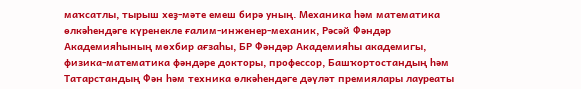маҡсатлы, тырыш хеҙ-мәте емеш бирә уның. Механика һәм математика өлкәһендәге күренекле ғалим-инженер-механик, Рәсәй Фәндәр Академияһының мөхбир ағзаһы, БР Фәндәр Академияһы академигы, физика-математика фәндәре докторы, профессор, Башҡортостандың һәм Татарстандың Фән һәм техника өлкәһендәге дәүләт премиялары лауреаты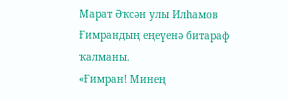Марат Әҡсән улы Илһамов Ғимрандың еңеүенә битараф ҡалманы.
«Ғимран! Минең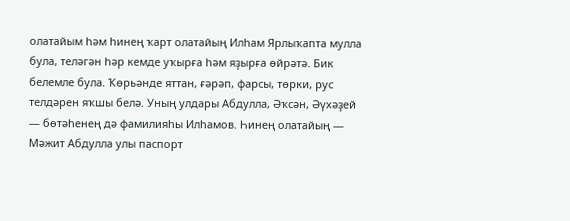олатайым һәм һинең ҡарт олатайың Илһам Ярлыҡапта мулла була, теләгән һәр кемде уҡырға һәм яҙырға өйрәтә. Бик белемле була. Ҡөрьәнде яттан, ғәрәп, фарсы, төрки, рус телдәрен яҡшы белә. Уның улдары Абдулла, Әҡсән, Әүхәҙей — бөтәһенең дә фамилияһы Илһамов. Һинең олатайың — Мәжит Абдулла улы паспорт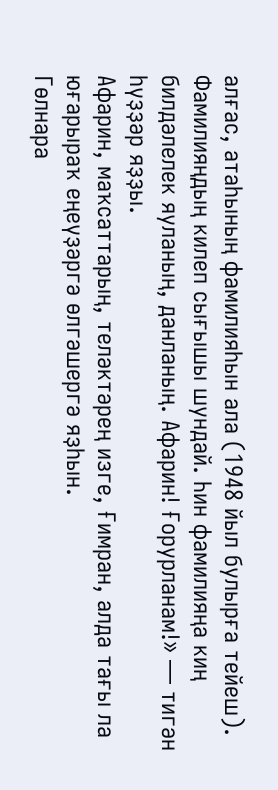алғас, атаһының фамилияһын ала (1948 йыл булырға тейеш). Фамилияңдың килеп сығышы шундай. Һин фамилияңа киң билдәлелек яуланың, данланың. Афарин! Ғорурланам!» — тигән һүҙҙәр яҙҙы.
Афарин, маҡсаттарың, теләктәрең изге, Ғимран, алда тағы ла юғарыраҡ еңеүҙәргә өлгәшергә яҙһын.
Гөлнара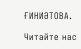ҒИНИӘТОВА.

Читайте нас